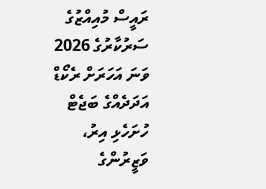ރައީސް މުއިއްޒުގެ ސަރުކާރުގެ 2026 ވަނަ އަހަރަށް ރެކޯޑް އަދަދެއްގެ ބަޖެޓް ހުށަހެޅި އިރު، ވަޒީރުންގެ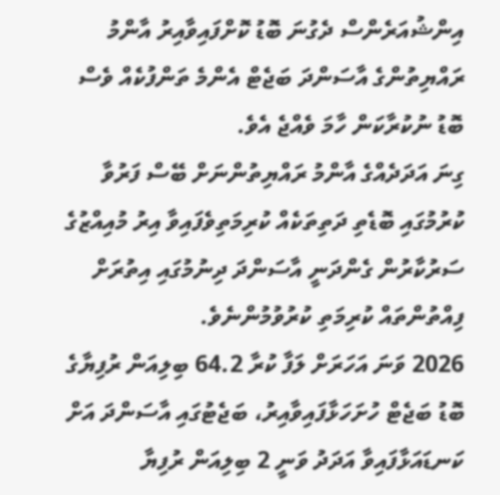އިންޝުއަރެންސް ދެގުނަ ބޮޑު ކޮށްފައިވާއިރު އާންމު ރައްޔިތުންގެ އާސަންދަ ބަޖެޓް އެންމެ ތަންފުކެއް ވެސް ބޮޑު ނުކުރާކަން ހާމަ ވެއްޖެ އެވެ.
ގިނަ އަދަދެއްގެ އާންމު ރައްޔިތުންނަށް ބޭސް ފަރުވާ ކުރުމުގައި ބޮޑެތި ދަތިތަކެއް ކުރިމަތިވެފައިވާ އިރު މުއިއްޒުގެ ސަރުކާރުން ގެންދަނީ އާސަންދަ ދިނުމުގައި އިތުރަށް ފިއްތުންތައް ކުރިމަތި ކުރުވުމުންނެވެ.
2026 ވަނަ އަހަރަށް ލަފާ ކުރާ 64.2 ބިލިއަން ރުފިޔާގެ ބޮޑު ބަޖެޓް ހުށަހަޅާފައިވާއިރު، ބަޖެޓުގައި އާސަންދަ އަށް ކަނޑައަޅާފައިވާ އަދަދު ވަނީ 2 ބިލިއަން ރުފިޔާ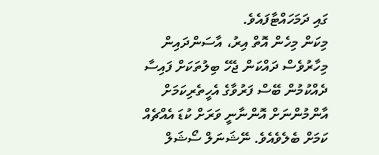ގައި ދަމަހައްޓާފައެވެ.
މިކަން މިހެން އޮތް އިރު، އާސަންދައިން މިހާރުވެސް ދައްކަން ޖެހޭ ބިލުތަކަށް ފައިސާ ދެއްކުމުން ބޭސް ފަރުވާގެ އެހީތެރިކަމަށް އާންމުންނަށް އޮންނާނީ ވަރަށް ކުޑަ އެއްޗެއް ކަމަށް ބެލެވެއެވެ. ނޭޝަނަލް ސޯޝަލް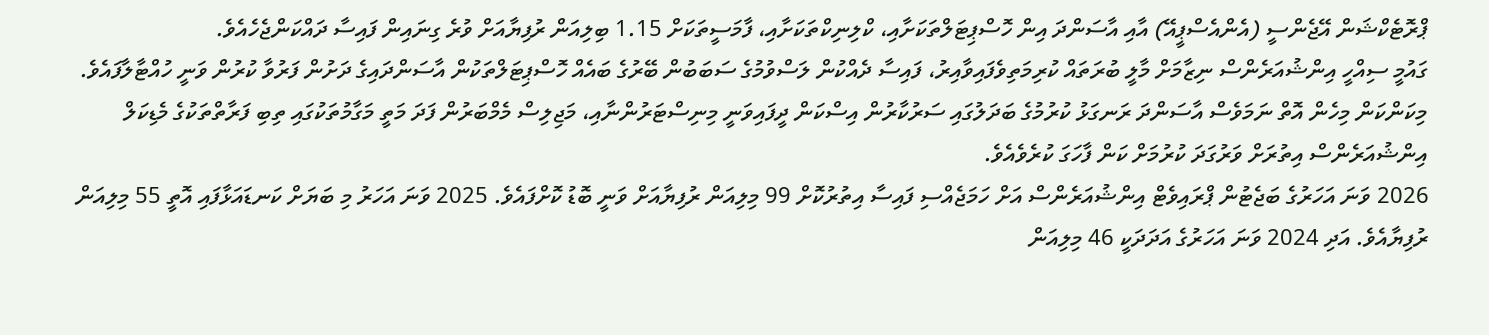ޕްރޮޓެކްޝަން އޭޖެންސީ (އެންއެސްޕީއޭ) އާއި އާސަންދަ އިން ހޮސްޕިޓަލްތަކަށާއި، ކްލިނިކްތަކަށާއި، ފާމަސީތަކަށް 1.15 ބިލިއަން ރުފިޔާއަށް ވުރެ ގިނައިން ފައިސާ ދައްކަންޖެހެއެވެ.
ގައުމީ ސިއްހީ އިންޝުއަރެންސް ނިޒާމަށް މާލީ ބުރަތައް ކުރިމަތިވެފައިވާއިރު، ފައިސާ ދެއްކުން ލަސްވުމުގެ ސަބަބުން ބޭރުގެ ބައެއް ހޮސްޕިޓަލްތަކުން އާސަންދައިގެ ދަށުން ފަރުވާ ކުރުން ވަނީ ހުއްޓާލާފައެވެ.
މިކަންކަން މިހެން އޮތް ނަމަވެސް އާސަންދަ ރަނގަޅު ކުރުމުގެ ބަދަލުގައި ސަރުކާރުން އިސްކަން ދީފައިވަނީ މިނިސްޓަރުންނާއި، މަޖިލިސް މެމްބަރުން ފަދަ މަތީ މަގާމުތަކުގައި ތިބި ފަރާތްތަކުގެ މެޑިކަލް އިންޝުއަރެންސް އިތުރަށް ވަރުގަދަ ކުރުމަށް ކަން ފާހަގަ ކުރެވެއެވެ.
2026 ވަނަ އަހަރުގެ ބަޖެޓުން ޕްރައިވެޓް އިންޝުއަރެންސް އަށް ހަމަޖެއްސި ފައިސާ އިތުރުކޮށް 99 މިލިއަން ރުފިޔާއަށް ވަނީ ބޮޑު ކޮށްފައެވެ. 2025 ވަނަ އަހަރު މި ބަޔަށް ކަނޑައަޅާފައި އޮތީ 55 މިލިއަން ރުފިޔާއެވެ. އަދި 2024 ވަނަ އަހަރުގެ އަދަދަކީ 46 މިލިއަން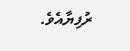ރުފިޔާއެވެ.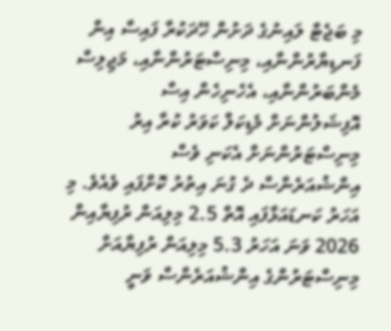މި ބަޖެޓް ލައިނުގެ ދަށުން ހޭދަކުރާ ފައިސާ އިން ފަނޑިޔާރުންނާއި، މިނިސްޓަރުންނާއި، މަޖިލިސް މެންބަރުންނާއި، އެހެނިހެން އިސް އޮފިޝަލުންނަށް މެޑިކަލް ކަވަރު ކުރާ އިރު މިނިސްޓަރުންނަށް އެކަނި ވެސް އިންޝުއަރެންސް ދެ ގުނަ އިތުރު ކޮށްފައި ވެއެވެ. މި އަހަރު ކަނޑައަޅާފައި އޮތް 2.5 މިލިއަން ރުފިޔާއިން 2026 ވަނަ އަހަރު 5.3 މިލިއަން ރުފިޔާއަށް މިނިސްޓަރުންގެ އިންޝުއަރެންސް ވަނީ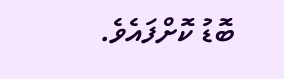ބޮޑު ކޮށްފައެވެ.